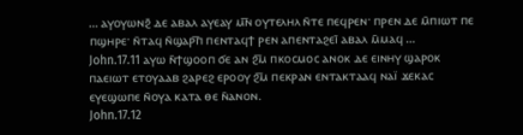… ⲁⲩⲟⲩⲱⲛϩ̄ ⲇⲉ ⲁⲃⲁⲗ ⲁⲩⲉⲁⲩ ⲙ︤ⲛ︥ ⲟⲩⲧⲉⲗⲏⲗ ⲛ̄ⲧⲉ ⲡⲉϥⲣⲉⲛ· ⲡⲣⲉⲛ ⲇⲉ ⲙ̄ⲡⲓⲱⲧ ⲡⲉ ⲡϣⲏⲣⲉ· ⲛ̄ⲧⲁϥ ⲛ̄ϣⲁⲣ︤ⲡ︥ ⲡⲉⲛⲧⲁϥϯ ⲣⲉⲛ ⲁⲡⲉⲛⲧⲁϩⲉⲓ̄ ⲁⲃⲁⲗ ⲙ̄ⲙⲁϥ …
John.17.11 ⲁⲩⲱ ⲛ̄ϯϣⲟⲟⲡ ϭⲉ ⲁⲛ ϩ︤ⲙ︥ ⲡⲕⲟⲥⲙⲟⲥ ⲁⲛⲟⲕ ⲇⲉ ⲉⲓⲛⲏⲩ ϣⲁⲣⲟⲕ ⲡⲁⲉⲓⲱⲧ ⲉⲧⲟⲩⲁⲁⲃ ϩⲁⲣⲉϩ ⲉⲣⲟⲟⲩ ϩ︤ⲙ︥ ⲡⲉⲕⲣⲁⲛ ⲉⲛⲧⲁⲕⲧⲁⲁϥ ⲛⲁⲓ̈ ϫⲉⲕⲁⲥ ⲉⲩⲉϣⲱⲡⲉ ⲛ̄ⲟⲩⲁ ⲕⲁⲧⲁ ⲑⲉ ⲛ̄ⲁⲛⲟⲛ.
John.17.12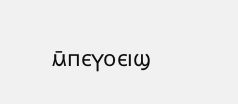ⲙ̄ⲡⲉⲩⲟⲉⲓϣ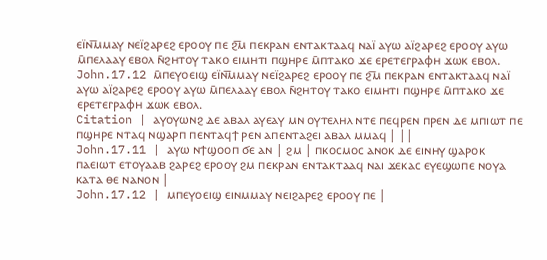ⲉⲓ̈ⲛ︤ⲙ︥ⲙⲁⲩ ⲛⲉⲓ̈ϩⲁⲣⲉϩ ⲉⲣⲟⲟⲩ ⲡⲉ ϩ︤ⲙ︥ ⲡⲉⲕⲣⲁⲛ ⲉⲛⲧⲁⲕⲧⲁⲁϥ ⲛⲁⲓ̈ ⲁⲩⲱ ⲁⲓ̈ϩⲁⲣⲉϩ ⲉⲣⲟⲟⲩ ⲁⲩⲱ ⲙ̄ⲡⲉⲗⲁⲁⲩ ⲉⲃⲟⲗ ⲛ̄ϩⲏⲧⲟⲩ ⲧⲁⲕⲟ ⲉⲓⲙⲏⲧⲓ ⲡϣⲏⲣⲉ ⲙ̄ⲡⲧⲁⲕⲟ ϫⲉ ⲉⲣⲉⲧⲉⲅⲣⲁⲫⲏ ϫⲱⲕ ⲉⲃⲟⲗ.
John.17.12 ⲙ̄ⲡⲉⲩⲟⲉⲓϣ ⲉⲓ̈ⲛ︤ⲙ︥ⲙⲁⲩ ⲛⲉⲓ̈ϩⲁⲣⲉϩ ⲉⲣⲟⲟⲩ ⲡⲉ ϩ︤ⲙ︥ ⲡⲉⲕⲣⲁⲛ ⲉⲛⲧⲁⲕⲧⲁⲁϥ ⲛⲁⲓ̈ ⲁⲩⲱ ⲁⲓ̈ϩⲁⲣⲉϩ ⲉⲣⲟⲟⲩ ⲁⲩⲱ ⲙ̄ⲡⲉⲗⲁⲁⲩ ⲉⲃⲟⲗ ⲛ̄ϩⲏⲧⲟⲩ ⲧⲁⲕⲟ ⲉⲓⲙⲏⲧⲓ ⲡϣⲏⲣⲉ ⲙ̄ⲡⲧⲁⲕⲟ ϫⲉ ⲉⲣⲉⲧⲉⲅⲣⲁⲫⲏ ϫⲱⲕ ⲉⲃⲟⲗ.
Citation | ⲁⲩⲟⲩⲱⲛϩ ⲇⲉ ⲁⲃⲁⲗ ⲁⲩⲉⲁⲩ ⲙⲛ ⲟⲩⲧⲉⲗⲏⲗ ⲛⲧⲉ ⲡⲉϥⲣⲉⲛ ⲡⲣⲉⲛ ⲇⲉ ⲙⲡⲓⲱⲧ ⲡⲉ ⲡϣⲏⲣⲉ ⲛⲧⲁϥ ⲛϣⲁⲣⲡ ⲡⲉⲛⲧⲁϥϯ ⲣⲉⲛ ⲁⲡⲉⲛⲧⲁϩⲉⲓ ⲁⲃⲁⲗ ⲙⲙⲁϥ | ||
John.17.11 | ⲁⲩⲱ ⲛϯϣⲟⲟⲡ ϭⲉ ⲁⲛ | ϩⲙ | ⲡⲕⲟⲥⲙⲟⲥ ⲁⲛⲟⲕ ⲇⲉ ⲉⲓⲛⲏⲩ ϣⲁⲣⲟⲕ ⲡⲁⲉⲓⲱⲧ ⲉⲧⲟⲩⲁⲁⲃ ϩⲁⲣⲉϩ ⲉⲣⲟⲟⲩ ϩⲙ ⲡⲉⲕⲣⲁⲛ ⲉⲛⲧⲁⲕⲧⲁⲁϥ ⲛⲁⲓ ϫⲉⲕⲁⲥ ⲉⲩⲉϣⲱⲡⲉ ⲛⲟⲩⲁ ⲕⲁⲧⲁ ⲑⲉ ⲛⲁⲛⲟⲛ |
John.17.12 | ⲙⲡⲉⲩⲟⲉⲓϣ ⲉⲓⲛⲙⲙⲁⲩ ⲛⲉⲓϩⲁⲣⲉϩ ⲉⲣⲟⲟⲩ ⲡⲉ |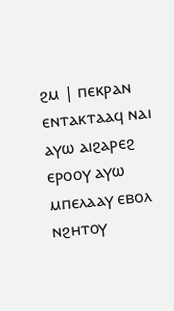ϩⲙ | ⲡⲉⲕⲣⲁⲛ ⲉⲛⲧⲁⲕⲧⲁⲁϥ ⲛⲁⲓ ⲁⲩⲱ ⲁⲓϩⲁⲣⲉϩ ⲉⲣⲟⲟⲩ ⲁⲩⲱ ⲙⲡⲉⲗⲁⲁⲩ ⲉⲃⲟⲗ ⲛϩⲏⲧⲟⲩ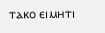ⲧⲁⲕⲟ ⲉⲓⲙⲏⲧⲓ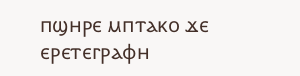ⲡϣⲏⲣⲉ ⲙⲡⲧⲁⲕⲟ ϫⲉ ⲉⲣⲉⲧⲉⲅⲣⲁⲫⲏ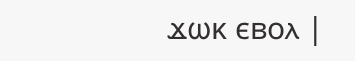ϫⲱⲕ ⲉⲃⲟⲗ |